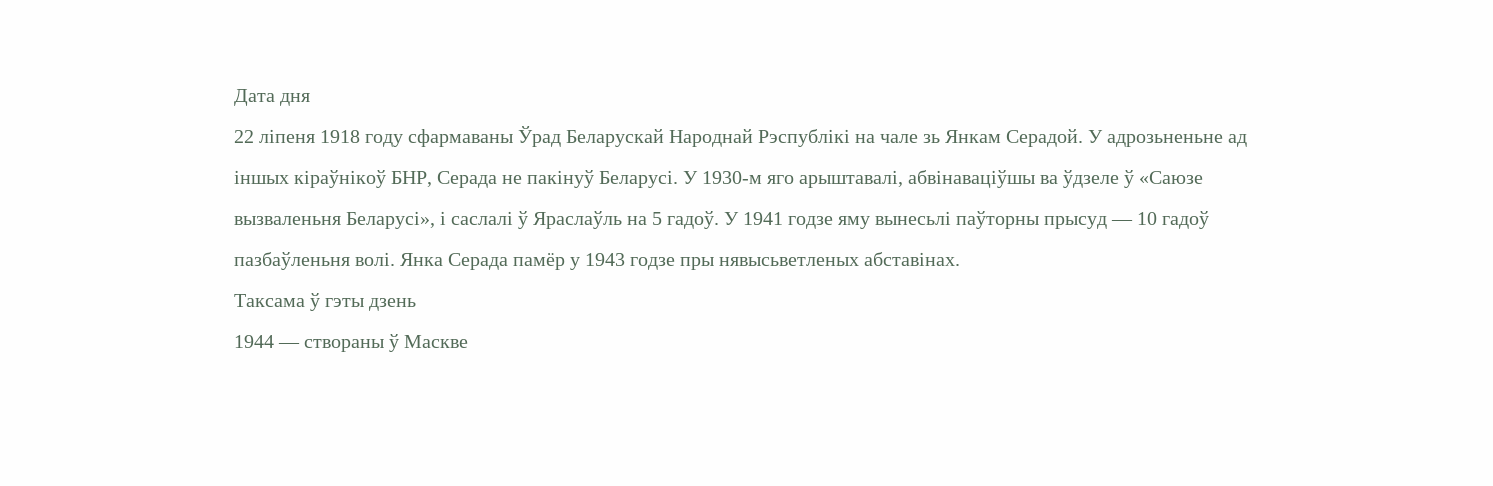Дата дня
22 ліпеня 1918 году сфармаваны Ўрад Беларускай Народнай Рэспублікі на чале зь Янкам Серадой. У адрозьненьне ад іншых кіраўнікоў БНР, Серада не пакінуў Беларусі. У 1930-м яго арыштавалі, абвінаваціўшы ва ўдзеле ў «Саюзе вызваленьня Беларусі», і саслалі ў Яраслаўль на 5 гадоў. У 1941 годзе яму вынесьлі паўторны прысуд — 10 гадоў пазбаўленьня волі. Янка Серада памёр у 1943 годзе пры нявысьветленых абставінах.
Таксама ў гэты дзень
1944 — створаны ў Маскве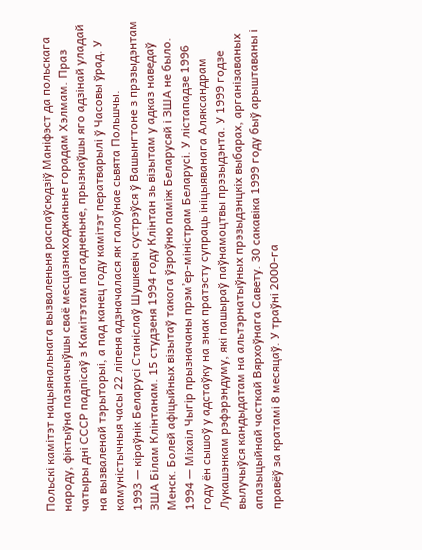Польскі камітэт нацыянальнага вызваленьня распаўсюдзіў Маніфэст да польскага народу, фіктыўна пазначыўшы сваё месцазнаходжаньне горадам Хэлмам. Праз чатыры дні СССР падпісаў з Камітэтам пагадненьне, прызнаўшы яго адзінай уладай на вызваленай тэрыторыі, а пад канец году камітэт ператварылі ў Часовы ўрад. У камуністычныя часы 22 ліпеня адзначалася як галоўнае сьвята Польшчы.
1993 — кіраўнік Беларусі Станіслаў Шушкевіч сустрэўся ў Вашынгтоне з прэзыдэнтам ЗША Білам Клінтанам. 15 студзеня 1994 году Клінтан зь візытам у адказ наведаў Менск. Болей афіцыйных візытаў такога ўзроўню паміж Беларусяй і ЗША не было.
1994 — Міхаіл Чыгір прызначаны прэм’ер-міністрам Беларусі. У лістападзе 1996 году ён сышоў у адстаўку на знак пратэсту супраць ініцыяванага Аляксандрам Лукашэнкам рэфэрэндуму, які пашыраў паўнамоцтвы прэзыдэнта. У 1999 годзе вылучыўся кандыдатам на альтэрнатыўных прэзыдэнцкіх выбарах, арганізаваных апазыцыйнай часткай Вярхоўнага Савету. 30 сакавіка 1999 году быў арыштаваны і правёў за кратамі 8 месяцаў. У траўні 2000-га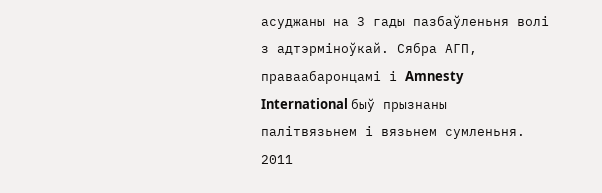асуджаны на 3 гады пазбаўленьня волі з адтэрміноўкай. Сябра АГП, праваабаронцамі і Amnesty International быў прызнаны палітвязьнем і вязьнем сумленьня.
2011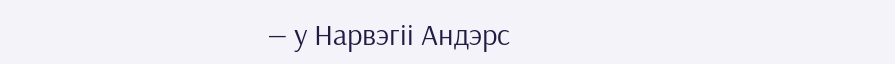— у Нарвэгіі Андэрс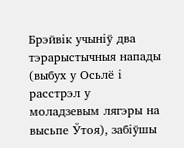Брэйвік учыніў два тэрарыстычныя напады (выбух у Осьлё і расстрэл у моладзевым лягэры на высьпе Ўтоя), забіўшы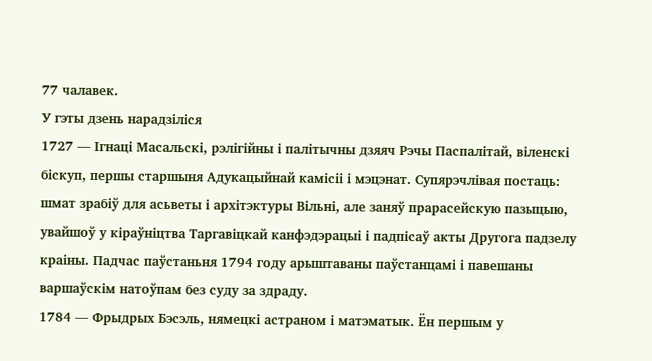77 чалавек.
У гэты дзень нарадзіліся
1727 — Ігнаці Масальскі, рэлігійны і палітычны дзяяч Рэчы Паспалітай, віленскі біскуп, першы старшыня Адукацыйнай камісіі і мэцэнат. Супярэчлівая постаць: шмат зрабіў для асьветы і архітэктуры Вільні, але заняў прарасейскую пазыцыю, увайшоў у кіраўніцтва Таргавіцкай канфэдэрацыі і падпісаў акты Другога падзелу краіны. Падчас паўстаньня 1794 году арыштаваны паўстанцамі і павешаны варшаўскім натоўпам без суду за здраду.
1784 — Фрыдрых Бэсэль, нямецкі астраном і матэматык. Ён першым у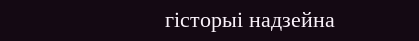гісторыі надзейна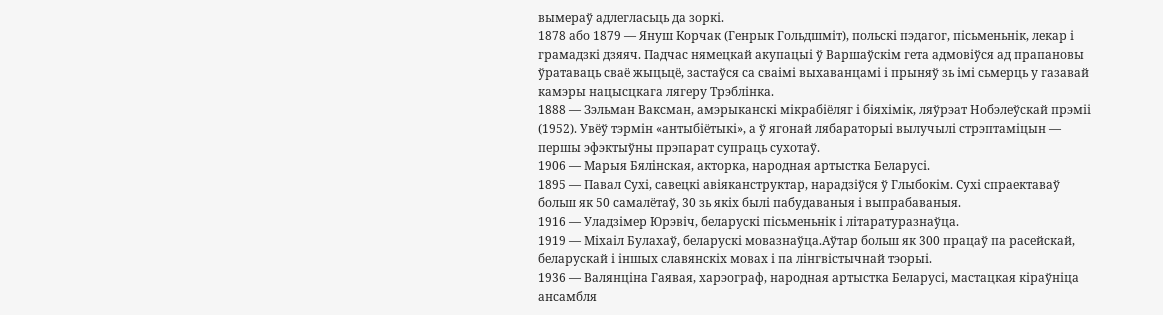вымераў адлегласьць да зоркі.
1878 або 1879 — Януш Корчак (Генрык Гольдшміт), польскі пэдагог, пісьменьнік, лекар і грамадзкі дзяяч. Падчас нямецкай акупацыі ў Варшаўскім гета адмовіўся ад прапановы ўратаваць сваё жыцьцё, застаўся са сваімі выхаванцамі і прыняў зь імі сьмерць у газавай камэры нацысцкага лягеру Трэблінка.
1888 — Зэльман Ваксман, амэрыканскі мікрабіёляг і біяхімік, ляўрэат Нобэлеўскай прэміі (1952). Увёў тэрмін «антыбіётыкі», а ў ягонай лябараторыі вылучылі стрэптаміцын — першы эфэктыўны прэпарат супраць сухотаў.
1906 — Марыя Бялiнская, акторка, народная артыстка Беларусі.
1895 — Павал Сухі, савецкі авіяканструктар, нарадзіўся ў Глыбокім. Сухі спраектаваў больш як 50 самалётаў, 30 зь якіх былі пабудаваныя і выпрабаваныя.
1916 — Уладзімер Юрэвіч, беларускі пісьменьнік і літаратуразнаўца.
1919 — Міхаіл Булахаў, беларускі мовазнаўца.Аўтар больш як 300 працаў па расейскай, беларускай і іншых славянскіх мовах і па лінгвістычнай тэорыі.
1936 — Валянціна Гаявая, харэограф, народная артыстка Беларусі, мастацкая кіраўніца ансамбля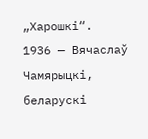„Харошкі“.
1936 — Вячаслаў Чамярыцкі, беларускі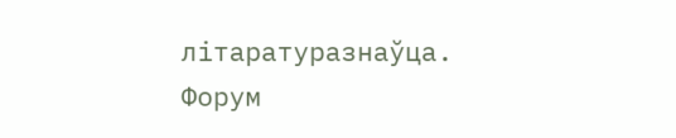літаратуразнаўца.
Форум